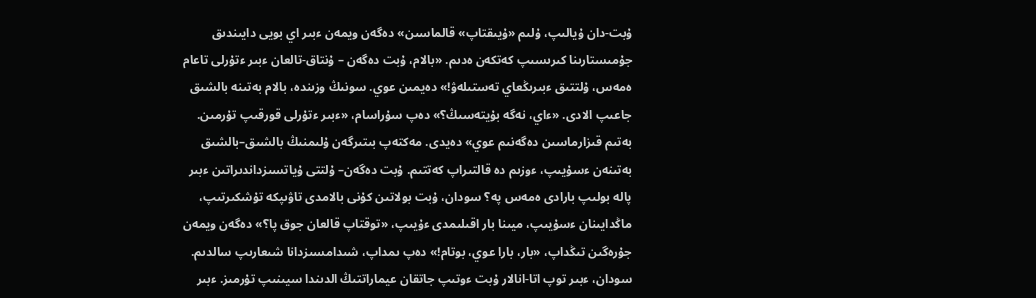ۇبت-دان ۇيالىپ، ۇلىم «ۇيىقتاپ» قالماسىن» دەگەن ويمەن ءبىر اي بويى دايىندىق جۇمىستارىنا كىرىسىپ كەتكەن ەدىم. «بالام، ۇبت دەگەن – ۇنتاق-تالعان ءبىر ءتۇرلى تاعام ەمەس، ۇلتتىق ءبىرىڭعاي تەستىلەۋ!» دەيمىن عوي. سونىڭ وزىندە، بالام بەتىنە بالشىق جاعىپ الادى. «ءاي، نەگە بۇيتەسىڭ؟» دەپ سۇراسام، «ءبىر ءتۇرلى قورقىپ تۇرمىن. بەتىم قىزارماسىن دەگەنىم عوي» دەيدى. مەكتەپ بىتىرگەن ۇلىمنىڭ بالشىق–بالشىق بەتىنەن ءسۇيىپ، ءوزىم دە قالتىراپ كەتتىم. ۇبت دەگەن– ۇلتتى ۇياتسىزداندىراتىن ءبىر پالە بولىپ بارادى ەمەس پە؟ سودان، ۇبت بولاتىن كۇنى بالامدى تاۋىپكە تۇشكىرتىپ، ماڭدايىنان ءسۇيىپ، ميىنا بار اقىلىمدى ءۇيىپ، «توقتاپ قالعان جوق پا؟» دەگەن ويمەن جۇرەگىن تىڭداپ، «بار، بارا عوي، بوتام!» دەپ ىمداپ، شىدامسىزدانا شىعارىپ سالدىم. سودان، ءبىر توپ اتا-انالار ۇبت ءوتىپ جاتقان عيماراتتىڭ الدىندا سيىنىپ تۇرمىز. ءبىر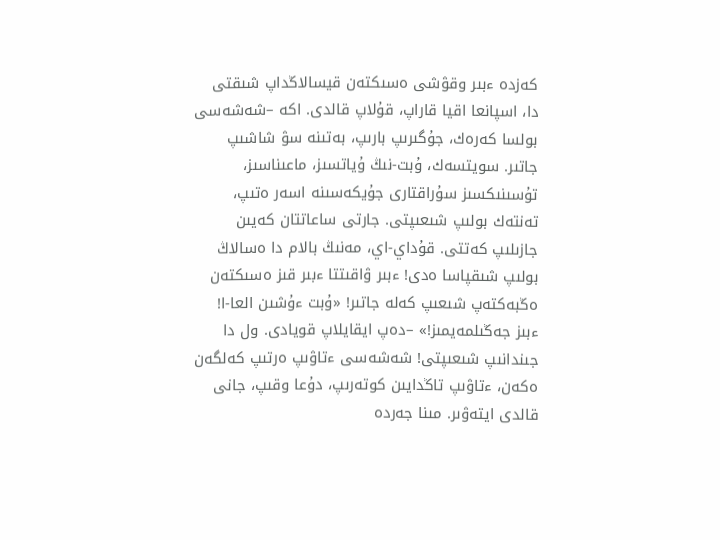كەزدە ءبىر وقۋشى ەسىكتەن قيسالاڭداپ شىقتى دا، اسپانعا اقيا قاراپ، قۇلاپ قالدى. اكە –شەشەسى بولسا كەرەك، جۇگىرىپ بارىپ، بەتىنە سۋ شاشىپ جاتىر. سويتسەك، ۇبت-نىڭ ۇياتسىز، ماعىناسىز، تۇسىنىكسىز سۇراقتارى جۇيكەسىنە اسەر ەتىپ، تەنتەك بولىپ شىعىپتى. جارتى ساعاتتان كەيىن جازىلىپ كەتتى. قۇداي-اي، مەنىڭ بالام دا ەسالاڭ بولىپ شىقپاسا ەدى! ءبىر ۋاقىتتا ءبىر قىز ەسىكتەن ەڭبەكتەپ شىعىپ كەلە جاتىر! «ۇبت ءۇشىن العا-ا! ءبىز جەڭىلمەيمىز!» –دەپ ايقايلاپ قويادى. ول دا جىندانىپ شىعىپتى! شەشەسى ءتاۋىپ ەرتىپ كەلگەن ەكەن، ءتاۋىپ تاڭدايىن كوتەرىپ، دۇعا وقىپ، جانى قالدى ايتەۋىر. مىنا جەردە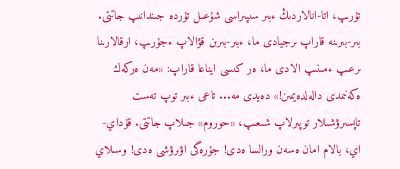تۇرىپ، اتا-انالاردىڭ ءبىر سىپىراسى شۇعىل تۇردە جىندانىپ جاتتى. بىر-بىرىنە قاراپ ىرجيادى ما، ءبىر-بىرىن قۋالاپ ءجۇرىپ، ارقالارىنا ىرعىپ ءمىنىپ الادى ما، ەر كىسى ايناعا قاراپ: «مەن ەركەك ەكەنىمدى دالەلدەيمىن!» دەيدى مە... تاعى ءبىر توپ تەست تاپسىرۋشىلار توپىرلاپ شىعىپ، «حوروم» جىلاپ جاتتى. قۇداي-اي، بالام امان ەسەن ورالسا ەدى! جۇرەگى اۋىرۋشى ەدى! وسىلاي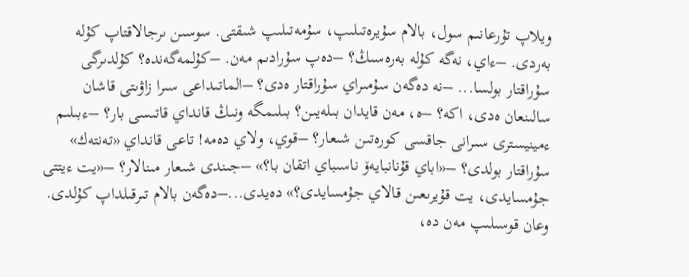ويلاپ تۇرعانىم سول، بالام سۇيرەتىلىپ، سۇمەتىلىپ شىقتى. سوسىن ىرجالاقتاپ كۇلە بەردى. –ءاي، نەگە كۇلە بەرەسىڭ؟ –دەپ سۇرادىم مەن. –كۇلمەگەندە؟ كۇلدىرگى سۇراقتار بولسا... –نە دەگەن سۇمىراي سۇراقتار ەدى؟ –الماتىداعى سىرا زاۋىتى قاشان سالىنعان ەدى، اكە؟ –ە، مەن قايدان بىلەيىن؟ بىلىمگە ونىڭ قانداي قاتىسى بار؟ –ءبىلىم ءمينيسترى سىرانى جاقسى كورەتىن شىعار؟ –قوي، ولاي دەمە! تاعى قانداي «تەنتەك» سۇراقتار بولدى؟ –«اباي قۇنانبايەۆ ناسىباي اتقان با؟» –جىندى شىعار مىنالار؟ –«يت ءيتتى جۇمسايدى، يت قۇيرىعىن قالاي جۇمسايدى؟» دەيدى...–دەگەن بالام تىرقىلداپ كۇلدى. وعان قوسىلىپ مەن دە،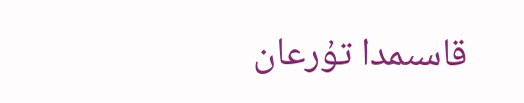قاسىمدا تۇرعان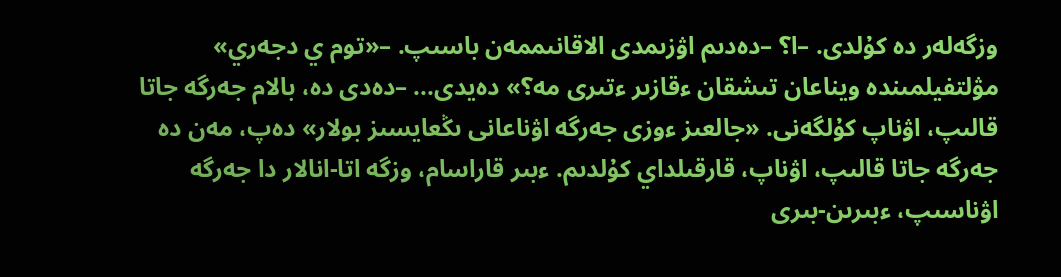وزگەلەر دە كۇلدى. –ا؟ –دەدىم اۋزىمدى الاقانىممەن باسىپ. –«توم ي دجەري» مۋلتفيلمىندە ويناعان تىشقان ءقازىر ءتىرى مە؟» دەيدى... –دەدى دە، بالام جەرگە جاتا قالىپ، اۋناپ كۇلگەنى. «جالعىز ءوزى جەرگە اۋناعانى ىڭعايسىز بولار» دەپ، مەن دە جەرگە جاتا قالىپ، اۋناپ، قارقىلداي كۇلدىم. ءبىر قاراسام، وزگە اتا-انالار دا جەرگە اۋناسىپ، ءبىرىن-بىرى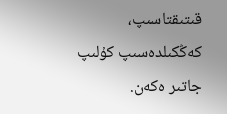قىتىقتاسىپ، كەڭكىلدەسىپ كۇلىپ جاتىر ەكەن.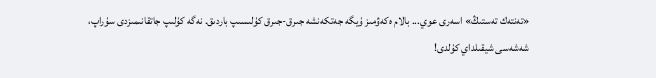«تەنتەك تەستىڭ» اسەرى عوي... بالام ەكەۋمىز ۇيگە جەتكەنشە جىرق-جىرق كۇلىسىپ باردىق. نەگە كۇلىپ جاتقانىمىزدى سۇراپ، شەشەسى شيقىلداي كۇلدى!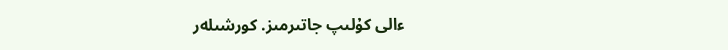ءالى كۇلىپ جاتىرمىز. كورشىلەر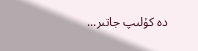دە كۇلىپ جاتىر...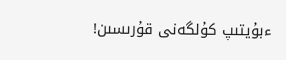ءبۇيتىپ كۇلگەنى قۇرىسىن!